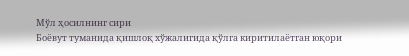Мўл ҳосилнинг сири
Боёвут туманида қишлоқ хўжалигида қўлга киритилаётган юқори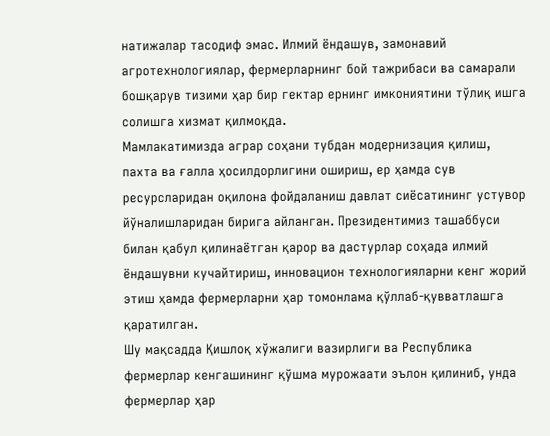натижалар тасодиф эмас. Илмий ёндашув, замонавий агротехнологиялар, фермерларнинг бой тажрибаси ва самарали бошқарув тизими ҳар бир гектар ернинг имкониятини тўлиқ ишга солишга хизмат қилмоқда.
Мамлакатимизда аграр соҳани тубдан модернизация қилиш, пахта ва ғалла ҳосилдорлигини ошириш, ер ҳамда сув ресурсларидан оқилона фойдаланиш давлат сиёсатининг устувор йўналишларидан бирига айланган. Президентимиз ташаббуси билан қабул қилинаётган қарор ва дастурлар соҳада илмий ёндашувни кучайтириш, инновацион технологияларни кенг жорий этиш ҳамда фермерларни ҳар томонлама қўллаб-қувватлашга қаратилган.
Шу мақсадда Қишлоқ хўжалиги вазирлиги ва Республика фермерлар кенгашининг қўшма мурожаати эълон қилиниб, унда фермерлар ҳар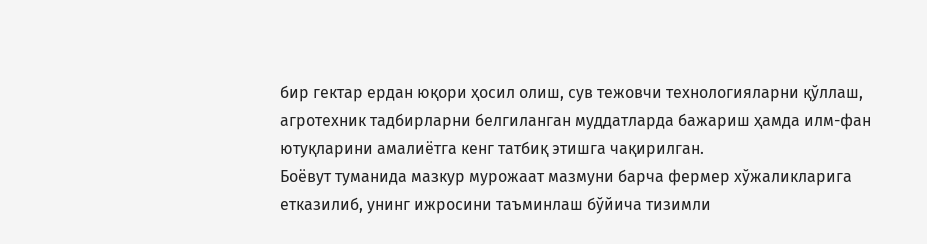бир гектар ердан юқори ҳосил олиш, сув тежовчи технологияларни қўллаш, агротехник тадбирларни белгиланган муддатларда бажариш ҳамда илм-фан ютуқларини амалиётга кенг татбиқ этишга чақирилган.
Боёвут туманида мазкур мурожаат мазмуни барча фермер хўжаликларига етказилиб, унинг ижросини таъминлаш бўйича тизимли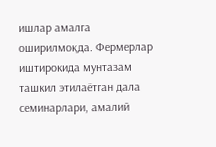ишлар амалга оширилмоқда. Фермерлар иштирокида мунтазам ташкил этилаётган дала семинарлари, амалий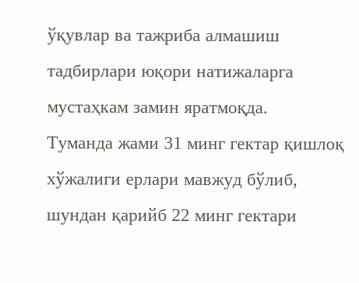ўқувлар ва тажриба алмашиш тадбирлари юқори натижаларга мустаҳкам замин яратмоқда.
Туманда жами 31 минг гектар қишлоқ хўжалиги ерлари мавжуд бўлиб, шундан қарийб 22 минг гектари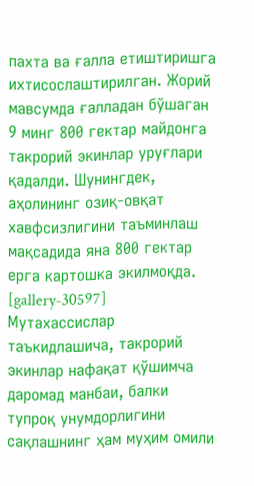пахта ва ғалла етиштиришга ихтисослаштирилган. Жорий мавсумда ғалладан бўшаган 9 минг 800 гектар майдонга такрорий экинлар уруғлари қадалди. Шунингдек, аҳолининг озиқ-овқат хавфсизлигини таъминлаш мақсадида яна 800 гектар ерга картошка экилмоқда.
[gallery-30597]
Мутахассислар таъкидлашича, такрорий экинлар нафақат қўшимча даромад манбаи, балки тупроқ унумдорлигини сақлашнинг ҳам муҳим омили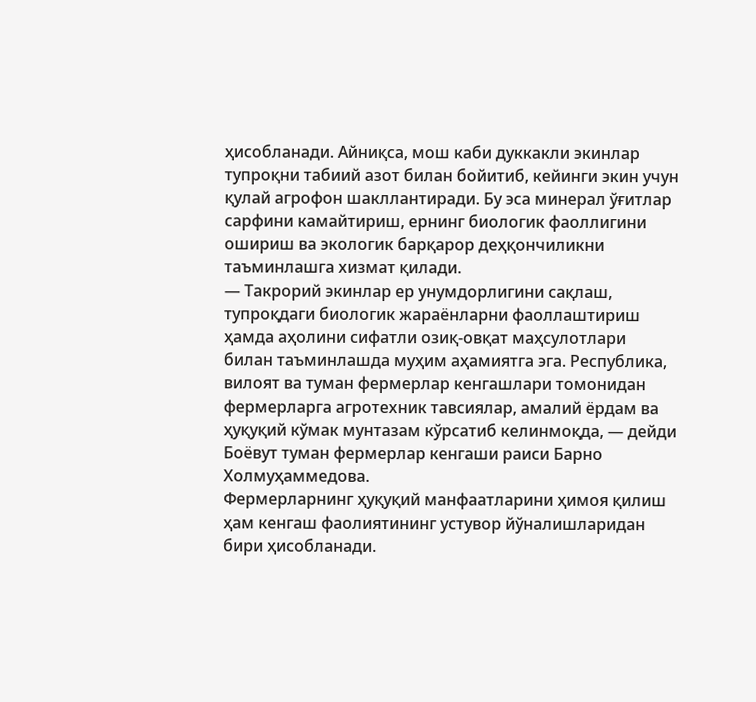ҳисобланади. Айниқса, мош каби дуккакли экинлар тупроқни табиий азот билан бойитиб, кейинги экин учун қулай агрофон шакллантиради. Бу эса минерал ўғитлар сарфини камайтириш, ернинг биологик фаоллигини ошириш ва экологик барқарор деҳқончиликни таъминлашга хизмат қилади.
— Такрорий экинлар ер унумдорлигини сақлаш, тупроқдаги биологик жараёнларни фаоллаштириш ҳамда аҳолини сифатли озиқ-овқат маҳсулотлари билан таъминлашда муҳим аҳамиятга эга. Республика, вилоят ва туман фермерлар кенгашлари томонидан фермерларга агротехник тавсиялар, амалий ёрдам ва ҳуқуқий кўмак мунтазам кўрсатиб келинмоқда, — дейди Боёвут туман фермерлар кенгаши раиси Барно Холмуҳаммедова.
Фермерларнинг ҳуқуқий манфаатларини ҳимоя қилиш ҳам кенгаш фаолиятининг устувор йўналишларидан бири ҳисобланади.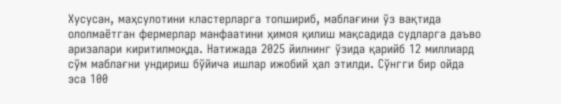Хусусан, маҳсулотини кластерларга топшириб, маблағини ўз вақтида ололмаётган фермерлар манфаатини ҳимоя қилиш мақсадида судларга даъво аризалари киритилмоқда. Натижада 2025 йилнинг ўзида қарийб 12 миллиард сўм маблағни ундириш бўйича ишлар ижобий ҳал этилди. Сўнгги бир ойда эса 100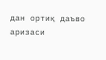дан ортиқ даъво аризаси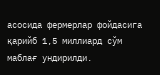асосида фермерлар фойдасига қарийб 1,5 миллиард сўм маблағ ундирилди.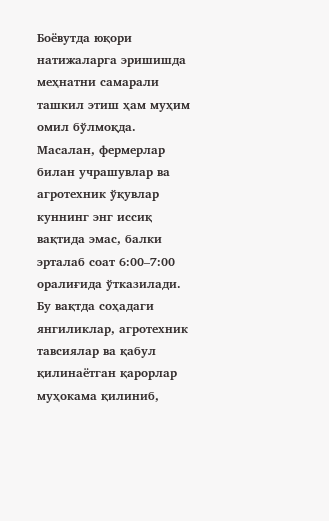Боёвутда юқори натижаларга эришишда меҳнатни самарали ташкил этиш ҳам муҳим омил бўлмоқда. Масалан, фермерлар билан учрашувлар ва агротехник ўқувлар куннинг энг иссиқ вақтида эмас, балки эрталаб соат 6:00–7:00 оралиғида ўтказилади. Бу вақтда соҳадаги янгиликлар, агротехник тавсиялар ва қабул қилинаётган қарорлар муҳокама қилиниб,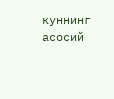куннинг асосий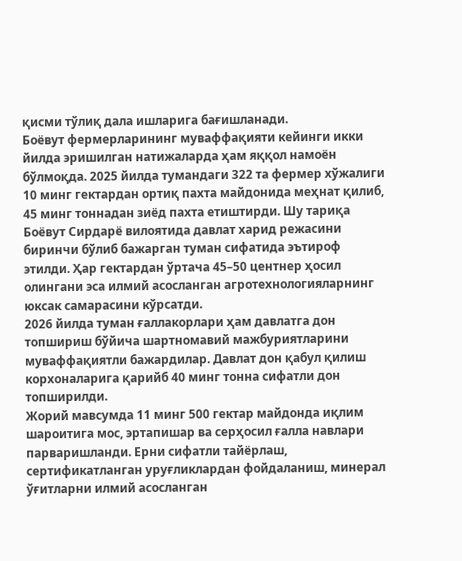қисми тўлиқ дала ишларига бағишланади.
Боёвут фермерларининг муваффақияти кейинги икки йилда эришилган натижаларда ҳам яққол намоён бўлмоқда. 2025 йилда тумандаги 322 та фермер хўжалиги 10 минг гектардан ортиқ пахта майдонида меҳнат қилиб, 45 минг тоннадан зиёд пахта етиштирди. Шу тариқа Боёвут Сирдарё вилоятида давлат харид режасини биринчи бўлиб бажарган туман сифатида эътироф этилди. Ҳар гектардан ўртача 45–50 центнер ҳосил олингани эса илмий асосланган агротехнологияларнинг юксак самарасини кўрсатди.
2026 йилда туман ғаллакорлари ҳам давлатга дон топшириш бўйича шартномавий мажбуриятларини муваффақиятли бажардилар. Давлат дон қабул қилиш корхоналарига қарийб 40 минг тонна сифатли дон топширилди.
Жорий мавсумда 11 минг 500 гектар майдонда иқлим шароитига мос, эртапишар ва серҳосил ғалла навлари парваришланди. Ерни сифатли тайёрлаш, сертификатланган уруғликлардан фойдаланиш, минерал ўғитларни илмий асосланган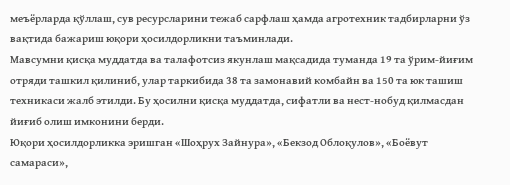меъёрларда қўллаш, сув ресурсларини тежаб сарфлаш ҳамда агротехник тадбирларни ўз вақтида бажариш юқори ҳосилдорликни таъминлади.
Мавсумни қисқа муддатда ва талафотсиз якунлаш мақсадида туманда 19 та ўрим-йиғим отряди ташкил қилиниб, улар таркибида 38 та замонавий комбайн ва 150 та юк ташиш техникаси жалб этилди. Бу ҳосилни қисқа муддатда, сифатли ва нест-нобуд қилмасдан йиғиб олиш имконини берди.
Юқори ҳосилдорликка эришган «Шоҳрух Зайнура», «Бекзод Облоқулов», «Боёвут самараси»,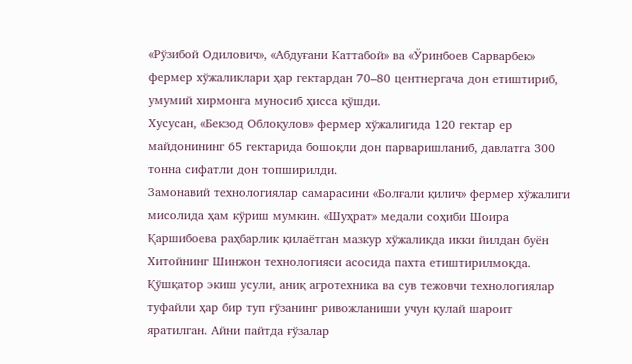«Рўзибой Одилович», «Абдуғани Каттабой» ва «Ўринбоев Сарварбек» фермер хўжаликлари ҳар гектардан 70–80 центнергача дон етиштириб, умумий хирмонга муносиб ҳисса қўшди.
Хусусан, «Бекзод Облоқулов» фермер хўжалигида 120 гектар ер майдонининг 65 гектарида бошоқли дон парваришланиб, давлатга 300 тонна сифатли дон топширилди.
Замонавий технологиялар самарасини «Болғали қилич» фермер хўжалиги мисолида ҳам кўриш мумкин. «Шуҳрат» медали соҳиби Шоира Қаршибоева раҳбарлик қилаётган мазкур хўжаликда икки йилдан буён Хитойнинг Шинжон технологияси асосида пахта етиштирилмоқда. Қўшқатор экиш усули, аниқ агротехника ва сув тежовчи технологиялар туфайли ҳар бир туп ғўзанинг ривожланиши учун қулай шароит яратилган. Айни пайтда ғўзалар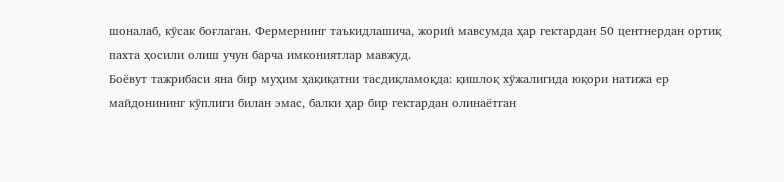шоналаб, кўсак боғлаган. Фермернинг таъкидлашича, жорий мавсумда ҳар гектардан 50 центнердан ортиқ пахта ҳосили олиш учун барча имкониятлар мавжуд.
Боёвут тажрибаси яна бир муҳим ҳақиқатни тасдиқламоқда: қишлоқ хўжалигида юқори натижа ер майдонининг кўплиги билан эмас, балки ҳар бир гектардан олинаётган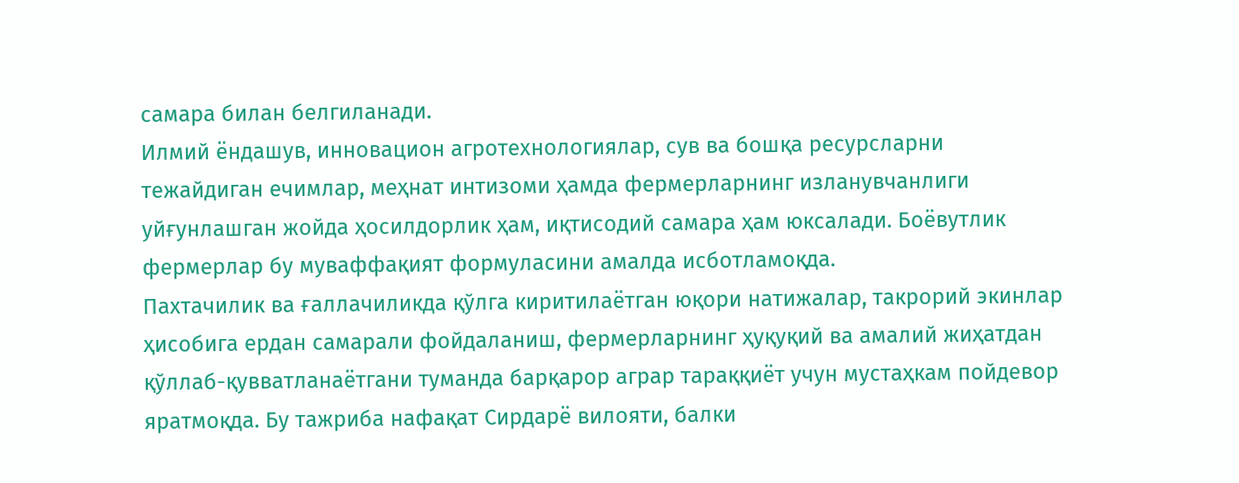самара билан белгиланади.
Илмий ёндашув, инновацион агротехнологиялар, сув ва бошқа ресурсларни тежайдиган ечимлар, меҳнат интизоми ҳамда фермерларнинг изланувчанлиги уйғунлашган жойда ҳосилдорлик ҳам, иқтисодий самара ҳам юксалади. Боёвутлик фермерлар бу муваффақият формуласини амалда исботламоқда.
Пахтачилик ва ғаллачиликда қўлга киритилаётган юқори натижалар, такрорий экинлар ҳисобига ердан самарали фойдаланиш, фермерларнинг ҳуқуқий ва амалий жиҳатдан қўллаб-қувватланаётгани туманда барқарор аграр тараққиёт учун мустаҳкам пойдевор яратмоқда. Бу тажриба нафақат Сирдарё вилояти, балки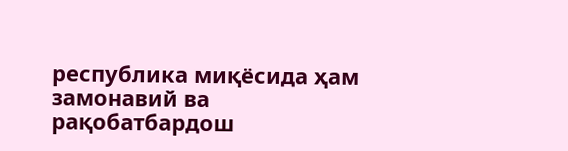республика миқёсида ҳам замонавий ва рақобатбардош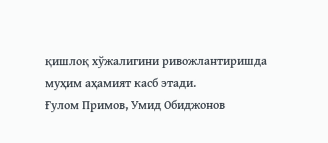қишлоқ хўжалигини ривожлантиришда муҳим аҳамият касб этади.
Ғулом Примов, Умид Обиджонов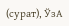(сурат), ЎзА